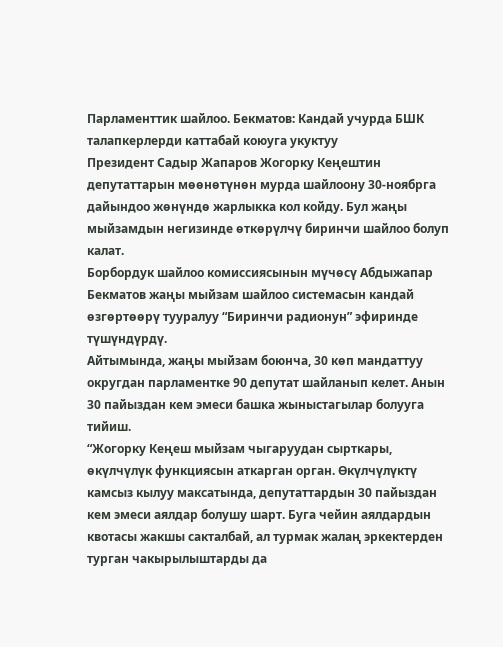Парламенттик шайлоо. Бекматов: Кандай учурда БШК талапкерлерди каттабай коюуга укуктуу
Президент Садыр Жапаров Жогорку Кеңештин депутаттарын мөөнөтүнөн мурда шайлоону 30-ноябрга дайындоо жөнүндө жарлыкка кол койду. Бул жаңы мыйзамдын негизинде өткөрүлчү биринчи шайлоо болуп калат.
Борбордук шайлоо комиссиясынын мүчөсү Абдыжапар Бекматов жаңы мыйзам шайлоо системасын кандай өзгөртөөрү тууралуу “Биринчи радионун” эфиринде түшүндүрдү.
Айтымында, жаңы мыйзам боюнча, 30 көп мандаттуу округдан парламентке 90 депутат шайланып келет. Анын 30 пайыздан кем эмеси башка жыныстагылар болууга тийиш.
“Жогорку Кеңеш мыйзам чыгаруудан сырткары, өкүлчүлүк функциясын аткарган орган. Өкүлчүлүктү камсыз кылуу максатында, депутаттардын 30 пайыздан кем эмеси аялдар болушу шарт. Буга чейин аялдардын квотасы жакшы сакталбай, ал турмак жалаң эркектерден турган чакырылыштарды да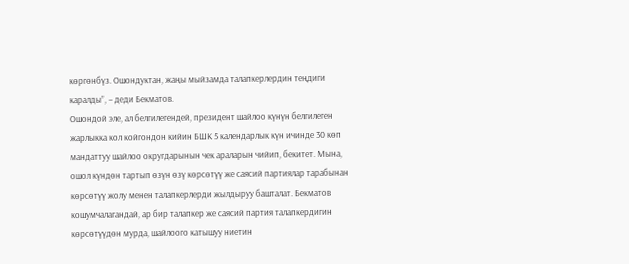көргөнбүз. Ошондуктан, жаңы мыйзамда талапкерлердин теңдиги каралды”, – деди Бекматов.
Ошондой эле, ал белгилегендей, президент шайлоо күнүн белгилеген жарлыкка кол койгондон кийин БШК 5 календарлык күн ичинде 30 көп мандаттуу шайлоо округдарынын чек араларын чийип, бекитет. Мына, ошол күндөн тартып өзүн өзү көрсөтүү же саясий партиялар тарабынан көрсөтүү жолу менен талапкерлерди жылдыруу башталат. Бекматов кошумчалагандай, ар бир талапкер же саясий партия талапкердигин көрсөтүүдөн мурда, шайлоого катышуу ниетин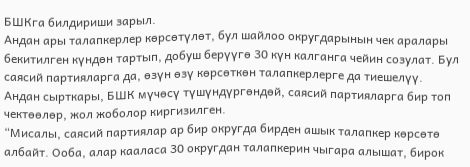БШКга билдириши зарыл.
Андан ары талапкерлер көрсөтүлөт, бул шайлоо округдарынын чек аралары бекитилген күндөн тартып, добуш берүүгө 30 күн калганга чейин созулат. Бул саясий партияларга да, өзүн өзү көрсөткөн талапкерлерге да тиешелүү.
Андан сырткары, БШК мүчөсү түшүндүргөндөй, саясий партияларга бир топ чектөөлөр, жол жоболор киргизилген.
“Мисалы, саясий партиялар ар бир округда бирден ашык талапкер көрсөтө албайт. Ооба, алар кааласа 30 округдан талапкерин чыгара алышат, бирок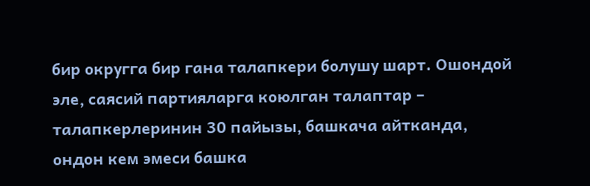бир округга бир гана талапкери болушу шарт. Ошондой эле, саясий партияларга коюлган талаптар – талапкерлеринин 30 пайызы, башкача айтканда, ондон кем эмеси башка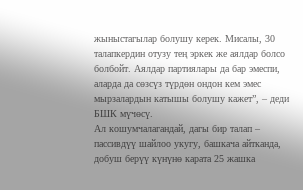жыныстагылар болушу керек. Мисалы, 30 талапкердин отузу тең эркек же аялдар болсо болбойт. Аялдар партиялары да бар эмеспи, аларда да сөзсүз түрдөн ондон кем эмес мырзалардын катышы болушу кажет”, – деди БШК мүчөсү.
Ал кошумчалагандай, дагы бир талап – пассивдүү шайлоо укугу, башкача айтканда, добуш берүү күнүнө карата 25 жашка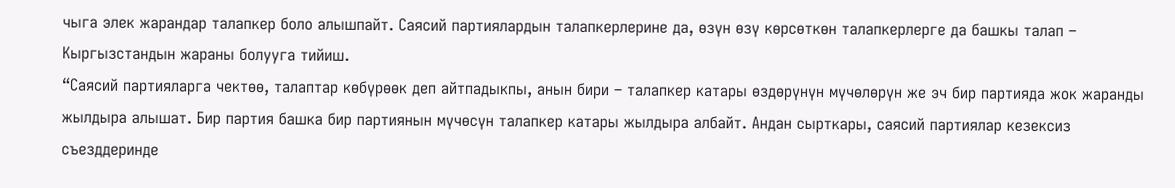чыга элек жарандар талапкер боло алышпайт. Саясий партиялардын талапкерлерине да, өзүн өзү көрсөткөн талапкерлерге да башкы талап – Кыргызстандын жараны болууга тийиш.
“Саясий партияларга чектөө, талаптар көбүрөөк деп айтпадыкпы, анын бири – талапкер катары өздөрүнүн мүчөлөрүн же эч бир партияда жок жаранды жылдыра алышат. Бир партия башка бир партиянын мүчөсүн талапкер катары жылдыра албайт. Андан сырткары, саясий партиялар кезексиз съезддеринде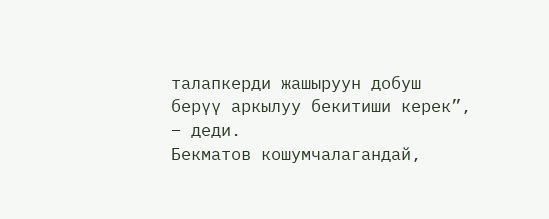талапкерди жашыруун добуш берүү аркылуу бекитиши керек”, – деди.
Бекматов кошумчалагандай,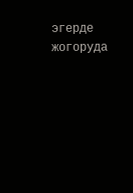эгерде жогоруда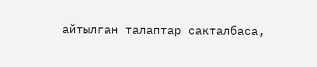айтылган талаптар сакталбаса,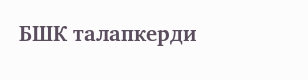БШК талапкерди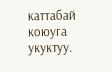каттабай коюуга укуктуу.